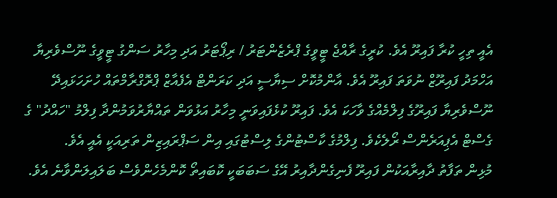އެއީ ތިހީ ކުރާ ފައިރޫ އެވެ. ކުރީގެ ރާއްޖެ ޓީވީގެ ޕްރެޒެންޓަރު / ރިޕޯޓަރު އަދި މިހާރު ސަންގު ޓީވީގެ ނޫސްވެރިޔާ އަހްމަދު ފައިރޫޒް ނުވަތަ ފައިރޫ އެވެ. އާންމުކޮށް ސިޔާސީ އަދި ކަރަންޓް އެފެއާޒް ޕްރޮގްރާމްތައް ހުށަހަޅައިދޭ ނޫސްވެރިޔާ ފައިރޫގެ ފިލްމެއްގެ ވާހަކަ އެވެ. ފައިރޫ ކުޅެފައިވަނީ މިހާރު އަޅުވަން ތައްޔާރުވަމުންދާ ފިލްމު "ހައްދު" ގެ ގެސްޓް އެޕިއަރެންސް ރޯލެކެވެ. ފިލްމުގެ ކާސްޓުންގެ ލިސްޓުގައި އިން ސަޕްރައިޒިން ތަރިއަކީ އެއީ އެވެ.
މުޅިން ތަފާތު ދާއިރާއަކުން ފައިރޫ ފެނިގެންދާއިރު އޭގެ ސަބަބަކީ ކޮބައިތޯ ކޮންމެހެންވެސް ބަލައިލަންވާނެ އެވެ.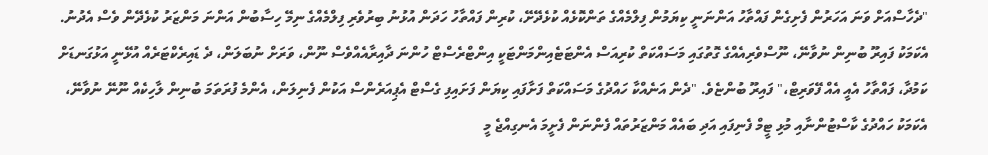"ދެހާސްއަށް ވަނަ އަހަރުން ފެށިގެން ފައްތާހު އަންނަނީ ކިޔަމުން ފިލްމެއްގެ ތަންކޮޅެއް ކުޅެދޭށޭ، ކުރިން ފައްތާހު ހަދަން އުޅުނު ބިރުވެރި ފިލްމެއްގެ ނިމޭ ހިސާބުން އަންނަ މަންޒަރު ކުޅެދޭން ވެސް އެދުނު. އެކަމަކު ފައިރޫ ބުނިން ނުވާނޭ، ނޫސްވެރިއެއްގެ ގޮތުގައި މަސައްކަތް ކުރިއަސް އެންޓަޓެއިންމަންޓަކީ އިންޓްރެސްޓް ހުންނަ ދާއިރާއެއްވެސް ނޫން، ވަރަށް ނުބަލަން، ދެ ޑައިރެކްޓަރެއް އުޅޭނީ އަޅުގަނޑަށް ކަމުދާ، ފައްތާހު އެއީ އެއް ފޭވަރިޓް،" ފައިރޫ ބުންޏެވެ. "ދެން އަނެއްކާ ހައްދުގެ މަސައްކަތް ފަށާފައި ކިޔަން ފަށައިފި ގެސްޓް އެޕިއަރެންސް އަކުން ފެނިލަން، އެންމެ ފުރަތަމަ ބުނިން ލާހިކެއް ނޫނޭ ނުވާނޭ، އެކަމަކު ހައްދުގެ ކާސްޓުންނާއި މުޅި ޓީމް ފެނިފައި އަދި ބައެއް މަންޒަރުތައް ފެންނަން ފެށީމަ އެނގިއްޖެ މީ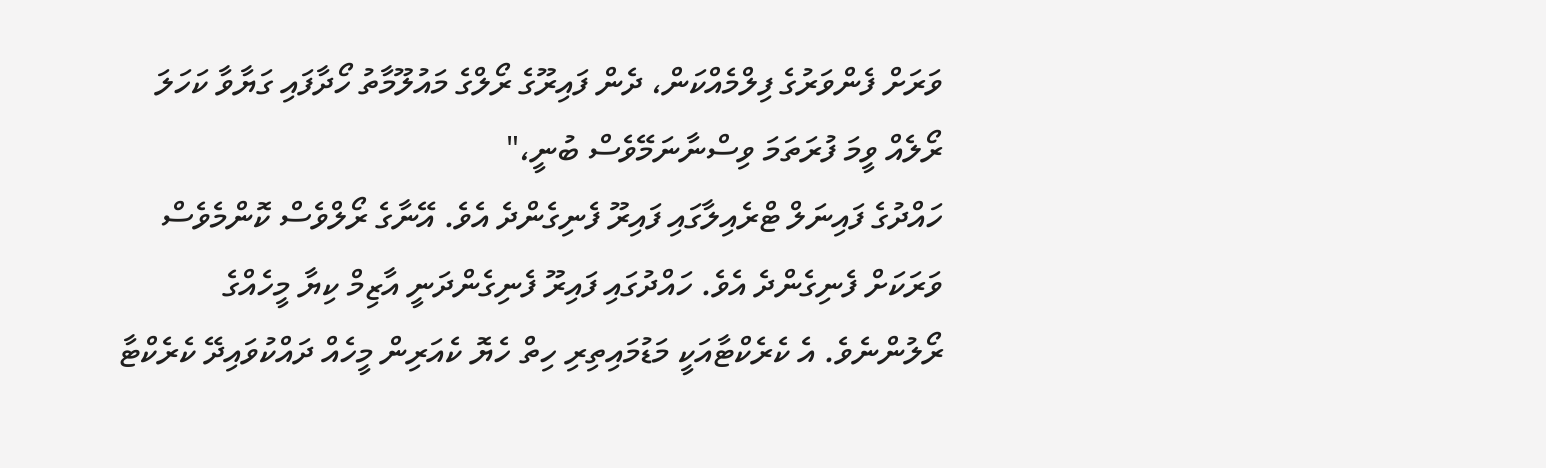ވަރަށް ފެންވަރުގެ ފިލްމެއްކަން، ދެން ފައިރޫގެ ރޯލްގެ މައުލޫމާތު ހޯދާފައި ގަޔާވާ ކަހަލަ ރޯލެއް ވީމަ ފުރަތަމަ ވިސްނާނަމޭވެސް ބުނީ،"
ހައްދުގެ ފައިނަލް ޓްރެއިލާގައި ފައިރޫ ފެނިގެންދެ އެވެ. އޭނާގެ ރޯލްވެސް ކޮންމެވެސް ވަރަކަށް ފެނިގެންދެ އެވެ. ހައްދުގައި ފައިރޫ ފެނިގެންދަނީ އާޒިމް ކިޔާ މީހެއްގެ ރޯލުންނެވެ. އެ ކެރެކްޓާއަކީ މަޑުމައިތިރި ހިތް ހެޔޮ ކެއަރިން މީހެއް ދައްކުވައިދޭ ކެރެކްޓާ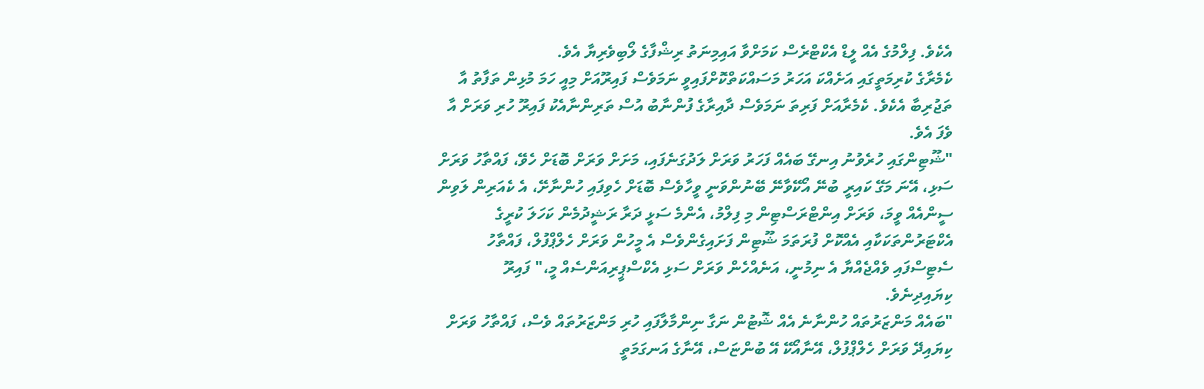އެކެވެ. ފިލްމުގެ އެއް ލީޑް އެކްޓްރެސް ކަމަށްވާ އައިމިނަތު ރިޝްފާގެ ލޯބިވެރިޔާ އެވެ.
ކެމެރާގެ ކުރިމަތީގައި އަށެއްކަ އަހަރު މަސައްކަތްކޮށްފައިވީ ނަމަވެސް ފައިރޫއަށް މިއީ ހަމަ މުޅިން ތަފާތު އާ ތަޖުރިބާ އެކެވެ. ކެމެރާއަށް ފަރިތަ ނަމަވެސް ދާއިރާގެ ފުންނާބު އުސް ތަރިންނާއެކު ފައިރޫ ހުރި ވަރަށް އާ ވެފަ އެވެ.
"ޝޫޓިންގައި ހުރެވުނު އިނގޭ ބައެއް ފަހަރު ވަރަށް ލަދުގަނެފައި، މަށަށް ވަރަށް ބޮޑަށް ހެވޭ، ފައްތާހު ވަރަށް ސަޅި، އޭނަ މަގޭ ކައިރީ ބުނޭ އޯކޭވާނޭ ބޭނުންވަނީ ވީހާވެސް ބޮޑަށް ހެވިފައި ހުންނާށޭ، އެ ކެއަރިން ލަވިން ސީންއެއް ވީމަ، ވަރަށް އިންޓްރަސްޓިން މި ފިލްމު، އެންމެ ސަޅީ ދަރާ ރަޝީދުމެން ކަހަލަ ކުރީގެ އެކްޓަރުންތަކަކާއި އެއްކޮށް ފުރަތަމަ ޝޫޓިން ފަށައިގެންވެސް އެ މީހުން ވަރަށް ހެލްޕްފުލް، ފައްތާހު ސެޓިސްފައި ވެއްޖެއްޔާ އެ ނިމުނީ، އަނެއްހެން ވަރަށް ސަޅި އެކްސްޕީރިއަންސެއް މީ،" ފައިރޫ ކިޔައިދިނެވެ.
"ބައެއް މަންޒަރުތައް ހުންނާނެ އެއް ޝޮޓުން ނަގާ ނިންމާލާފައި ހުރި މަންޒަރުތައް ވެސް، ފައްތާހު ވަރަށް ކިޔައިދޭ ވަރަށް ހެލްޕްފުލް، އޭނާއޯކޭ އޭ ބުންޏަސް، އޭނާގެ އަނގަމަތީ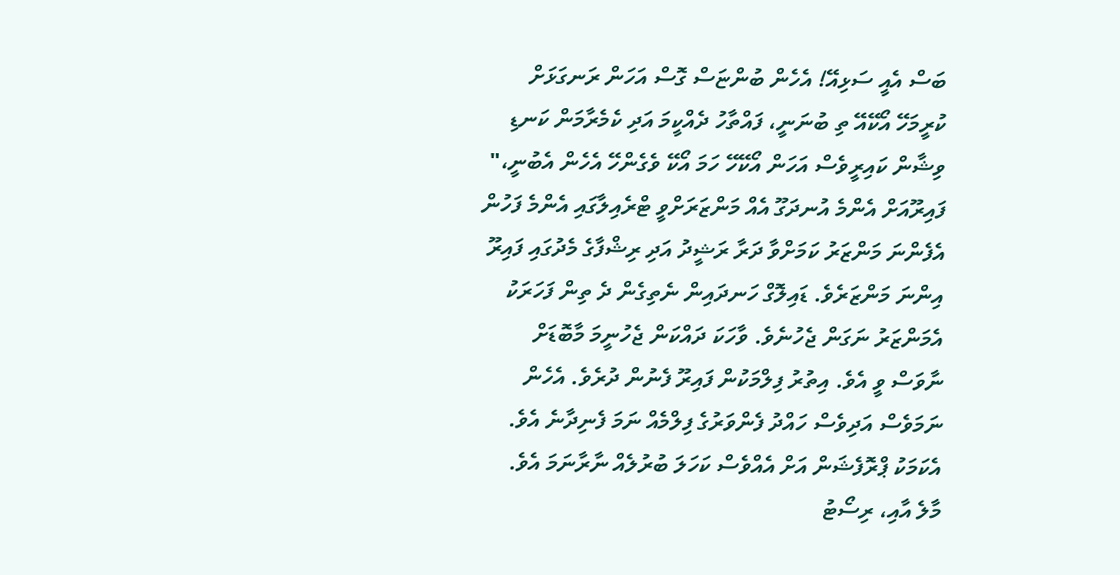ބަސް އެއީ ސަޅިއޭ! އެހެން ބުންޏަސް ގޮސް އަހަން ރަނގަޅަށް ކުރީމަހޭ އޯކޭއޭ ތި ބުނަނީ، ފައްތާހު ދެއްކީމަ އަދި ކެމެރާމަން ކަނޑި ވިޝާން ކައިރީވެސް އަހަން އޯކޭހޭ ހަމަ އޯކޭ ވެގެންހޭ އެހެން އެބުނީ،"
ފައިރޫއަށް އެންމެ އުނދަގޫ އެއް މަންޒަރަށްވީ ޓްރެއިލާގައި އެންމެ ފަހުން އެފެންނަ މަންޒަރު ކަމަށްވާ ދަރާ ރަޝީދު އަދި ރިޝްފާގެ މެދުގައި ފައިރޫ އިންނަ މަންޒަރެވެ. ޑައިލޮގް ހަނދައިން ނެތިގެން ދެ ތިން ފަހަރަކު އެމަންޒަރު ނަގަން ޖެހުނެވެ. ވާހަކަ ދައްކަން ޖެހުނީމަ މާބޮޑަށް ނާވަސް ވީ އެވެ. އިތުރު ފިލްމަކުން ފައިރޫ ފެނުން ދުރެވެ. އެހެން ނަމަވެސް އަދިވެސް ހައްދު ފެންވަރުގެ ފިލްމެއް ނަމަ ފެނިދާނެ އެވެ. އެކަމަކު ޕްރޮފެޝަން އަށް އެއްވެސް ކަހަލަ ބުރުލެއް ނާރާނަމަ އެވެ.
މާލެ އާއި، ރިސޯޓު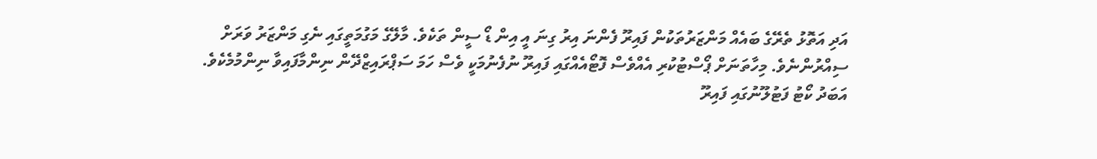އަދި އަތޮޅު ތެރޭގެ ބައެއް މަންޒަރުތަކުން ފައިރޫ ފެންނަ އިރު ގިނަ އީ އިން ޑޯ ސީން ތަކެވެ. މާލޭގެ މަގުމަތީގައި ނެގި މަންޒަރު ވަރަށް ސިއްރުންނެވެ. މިހާތަނަށް ޕޯސްޓުކުރި އެއްވެސް ފޮޓޯއެއްގައި ފައިރޫ ނުފެނުމަކީ ވެސް ހަމަ ސަޕްރައިޒްދޭން ނިންމާފައިވާ ނިންމުމެކެވެ.
އަބަދު ކޯޓު ފަޓުލޫނުގައި ފައިރޫ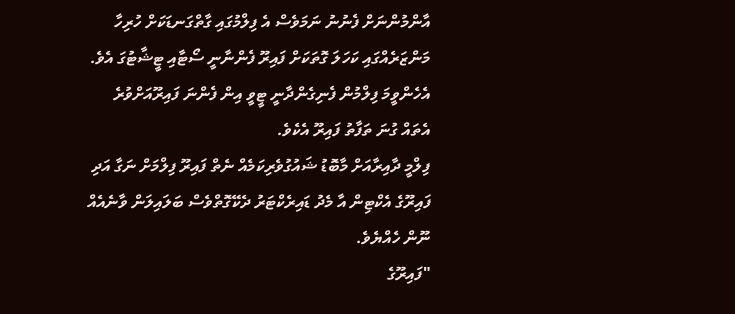އާންމުންނަށް ފެނުނު ނަމަވެސް އެ ފިލްމުގައި ގާތްގަނޑަކަށް ހުރިހާ މަންޒަރެއްގައި ކަހަލަ ގޮތަކަށް ފައިރޫ ފެންނާނީ ސޯޓާއި ޓީޝާޓުގަ އެވެ. އެހެންވީމަ ފިލްމުން ފެނިގެންދާނީ ޓީވީ އިން ފެންނަ ފައިރޫއަށްވުރެ އެތައް ގުނަ ތަފާތު ފައިރޫ އެކެވެ.
ފިލްމީ ދާއިރާއަށް މާބޮޑު ޝައުގުވެރިކަމެއް ނެތް ފައިރޫ ފިލްމަށް ނަގާ އަދި ފައިރޫގެ އެކްޓިން އާ މެދު ޑައިރެކްޓަރު ދެކޭގޮތްވެސް ބަލައިލަން ވާނެއެއް ނޫން ހެއްޔެވެ.
"ފައިރޫގެ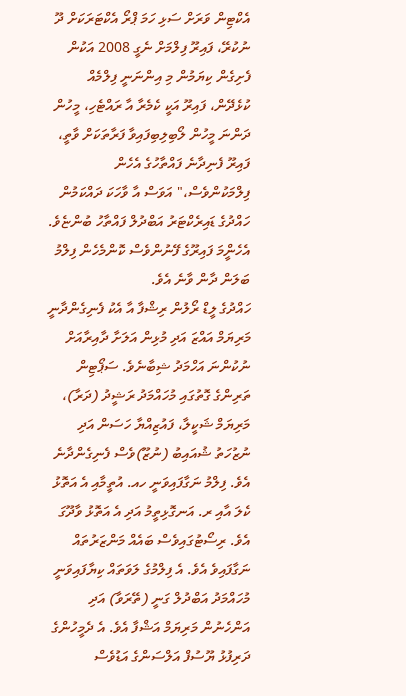އެކްޓިން ވަރަށް ސަޅި ހަމަ ޕްރޯ އެކްޓަރަކަށް ދޫ ނުކުރޭ، ފައިރޫ ފިލްމަށް ނެގީ 2008 އަކުން ފެށިގެން ކިޔަމުން މި އިންނަނީ ފިލްމެއް ކުޅެދޭން، ފައިރޫ އަކީ ކެމެރާ އާ ރައްޓެހި، މީހުން ދަންނަ މީހުން ލޯބިލިބިފައިވާ ފަރާތަކަށް ވާތީ، ފައިރޫ ފެނިދާނެ ފައްތާހުގެ އެހެން ފިލްމަކުންވެސް،" އަވަސް އާ ވާހަކަ ދައްކަމުން ހައްދުގެ ޑައިރެކްޓަރު އަބްދުލް ފައްތާހު ބުންޏެވެ.
އެހެންީމަ ފައިރޫގެ ފޭނުންވެސް ކޮންމެހެން ފިލްމު ބަލަން ދާން ވާނެ އެވެ.
ހައްދުގެ ލީޑް ރޯލުން ރިޝްފާ އާ އެކު ފެނިގެންދާނީ މަރިޔަމް އައްޒަ އަދި މުޅިން އަލަށާ ދާއިރާއަށް ނުކުންނަ އަހްމަދު ޝިބާނެވެ. ސަޕޯޓިން ތަރިންގެ ގޮތުގައި މުހައްމަދު ރަޝީދު (ދަރާ)، މަރިޔަމް ޝަކީލާ، ފައުޒިއްޔާ ހަސަން އަދި ނުޒުހަތު ޝުއައިބު (ނުޒޫ)ވެސް ފެނިގެންދާނެ އެވެ. ފިލްމު ނަގާފައިވަނީ ހއ. އުތީމާއި އެ އަތޮޅު ކެލަ އާއި ރ. އަނގޮޅިތީމު އަދި އެ އަތޮޅު ވާދޫގަ އެވެ. ރިސޯޓުގައިވެސް ބައެއް މަންޒަރުތައް ނަގާފައިވެ އެވެ. އެ ފިލްމުގެ ލަވަތައް ކިޔާފައިވަނީ މުހައްމަދު އަބްދުލް ގަނީ (ތޭރަވާ) އަދި އަންހެނުން މަރިޔަމް އަޝްފާ އެވެ. އެ ދެމީހުންގެ ދަރިފުޅު ޔޫސުފް އަލްސަންގެ އަޑުވެސް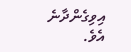އިވިގެންދާނެ އެވެ.